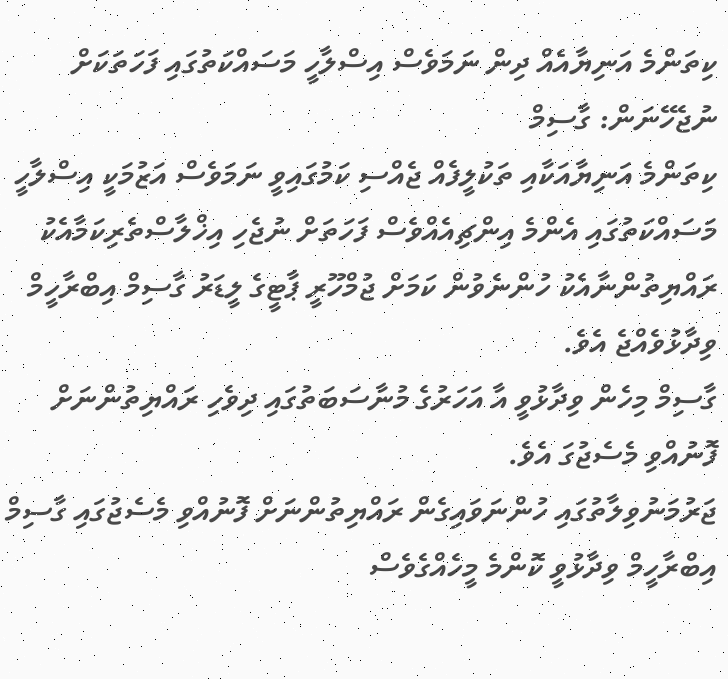ކިތަންމެ އަނިޔާއެއް ދިން ނަމަވެސް އިސްލާހީ މަސައްކަތުގައި ފަހަތަކަށް ނުޖެހޭނަން: ގާސިމް
ކިތަންމެ އަނިޔާއަކާއި ތަކުލީފެއް ޖެއްސި ކަމުގައިވީ ނަމަވެސް އަޒުމަކީ އިސްލާހީ މަސައްކަތުގައި އެންމެ އިންޗިއެއްވެސް ފަހަތަށް ނުޖެހި އިޚްލާސްތެރިކަމާއެކު ރައްޔިތުންނާއެކު ހުންނެވުން ކަމަށް ޖުމްހޫރީ ޕާޓީގެ ލީޑަރު ގާސިމް އިބްރާހީމް ވިދާޅުވެއްޖެ އެވެ.
ގާސިމް މިހެން ވިދާޅުވީ އާ އަހަރުގެ މުނާސަބަތުގައި ދިވެހި ރައްޔިތުންނަށް ފޮނުއްވި މެސެޖުގަ އެވެ.
ޖަރުމަނުވިލާތުގައި ހުންނަވައިގެން ރައްޔިތުންނަށް ފޮނުއްވި މެސެޖުގައި ގާސިމް އިބްރާހީމް ވިދާޅުވީ ކޮންމެ މީހެއްގެވެސް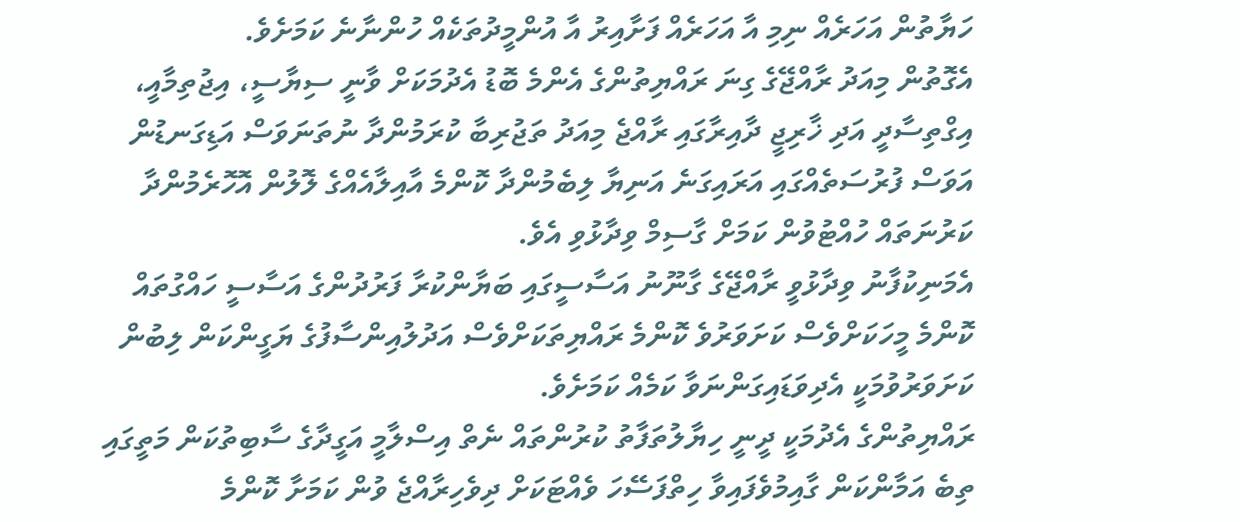ހަޔާތުން އަހަރެއް ނިމި އާ އަހަރެއް ފަށާއިރު އާ އުންމީދުތަކެއް ހުންނާނެ ކަމަށެވެ.
އެގޮތުން މިއަދު ރާއްޖޭގެ ގިނަ ރައްޔިތުންގެ އެންމެ ބޮޑު އެދުމަކަށް ވާނީ ސިޔާސީ، އިޖުތިމާއީ، އިގްތިސާދީ އަދި ޚާރިޖީ ދާއިރާގައި ރާއްޖެ މިއަދު ތަޖުރިބާ ކުރަމުންދާ ނުތަނަވަސް އަޑިގަނޑުން އަވަސް ފުރުސަތެއްގައި އަރައިގަނެ އަނިޔާ ލިބެމުންދާ ކޮންމެ އާއިލާއެއްގެ ލޮލުން އޮހޮރެމުންދާ ކަރުނަތައް ހުއްޓުވުން ކަމަށް ގާސިމް ވިދާޅުވި އެވެ.
އެމަނިކުފާނު ވިދާޅުވީ ރާއްޖޭގެ ގާނޫނު އަސާސީގައި ބަޔާންކުރާ ފަރުދުންގެ އަސާސީ ހައްގުތައް ކޮންމެ މީހަކަށްވެސް ކަށަވަރުވެ ކޮންމެ ރައްޔިތަކަށްވެސް އަދުލުއިންސާފުގެ ޔަގީންކަން ލިބުން ކަށަވަރުވުމަކީ އެދިވަޑައިގަންނަވާ ކަމެއް ކަމަށެވެ.
ރައްޔިތުންގެ އެދުމަކީ ދީނީ ހިޔާލުތަފާތު ކުރުންތައް ނެތް އިސްލާމީ އަގީދާގެ ސާބިތުކަން މަތީގައި ތިބެ އަމާންކަން ގާއިމުވެފައިވާ ހިތްފަސޭހަ ވެއްޓަކަށް ދިވެހިރާއްޖެ ވުން ކަމަށާ ކޮންމެ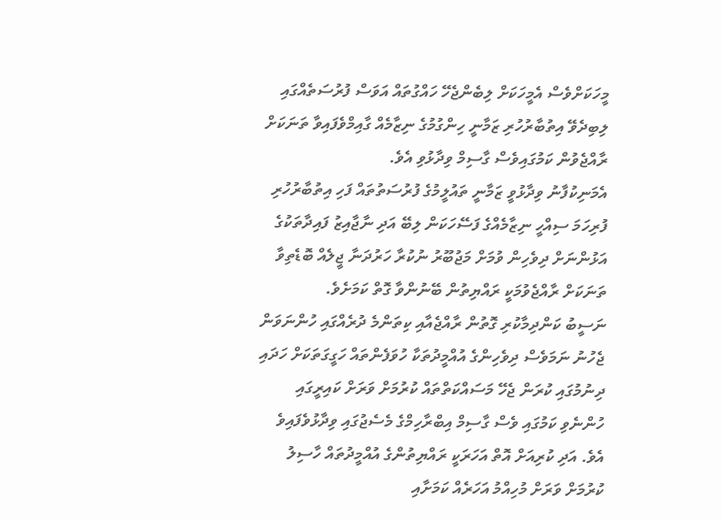މީހަކަށްވެސް އެމީހަކަށް ލިބެންޖެހޭ ހައްގުތައް އަވަސް ފުރުސަތެއްގައި ލިބިދެވޭ އިތުބާރުހުރި ޒަމާނީ ހިންގުމުގެ ނިޒާމެއް ގާއިމްވެފައިވާ ތަނަކަށް ރާއްޖެވުން ކަމުގައިވެސް ގާސިމް ވިދާޅުވި އެވެ.
އެމަނިކުފާނު ވިދާޅުވީ ޒަމާނީ ތައުލީމުގެ ފުރުސަތުތައް ފަހި އިތުބާރުހުރި ފުރިހަމަ ސިއްހީ ނިޒާމެއްގެ ފަސޭހަކަން ލިބޭ އަދި ނާޖާއިޒު ފައިދާތަކުގެ އަޅުންނަށް ދިވެހިން ވުމަށް މަޖުބޫރު ނުކުރާ ހަރުދަނާ ޖީލެއް ބޮޑެތިވާ ތަނަކަށް ރާއްޖެވުމަކީ ރައްޔިތުން ބޭނުންވާ ގޮތް ކަމަށެވެ.
ނަސީބު ކަންދިމާކުރި ގޮތުން ރާއްޖެއާއި ކިތަންމެ ދުރެއްގައި ހުންނަވަން ޖެހުނު ނަމަވެސް ދިވެހިންގެ އުއްމީދުތަކާ ހުވަފެންތައް ހަގީގަތަކަށް ހަދައި ދިނުމުގައި ކުރަން ޖެހޭ މަސައްކަތްތައް ކުރުމަށް ވަރަށް ކައިރީގައި ހުންނެވި ކަމުގައި ވެސް ގާސިމް އިބްރާހިމްގެ މެސެޖުގައި ވިދާޅުވެފައިވެ އެވެ. އަދި ކުރިއަށް އޮތް އަހަރަކީ ރައްޔިތުންގެ އުއްމީދުތައް ހާސިލު ކުރުމަށް ވަރަށް މުހިއްމު އަހަރެއް ކަމަށާއި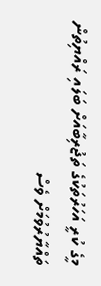މީގެ ކުރީ އަހަރުތަކުގެ ތަޖުރިބާއަށް ބަލައި ރައްޔިތުން ތައްޔާރުވުމަށް ވެސް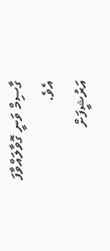ގާސިމް ވަނީ ގޮވާލައްވާފަ އެވެ.
އަރުޝީފަށް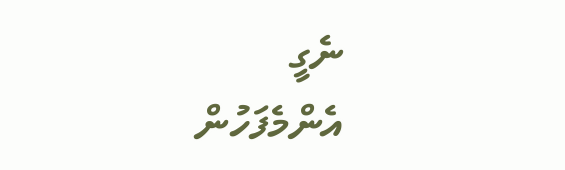ނެގީ
އެންމެފަހުން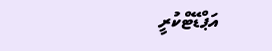އަޕްޑޭޓްކުރީ